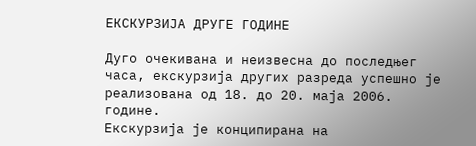ЕКСКУРЗИЈА ДРУГЕ ГОДИНЕ

Дуго очекивана и неизвесна до последњег часа, екскурзија других разреда успешно је реализована од 18. до 20. маја 2006. године.
Екскурзија је конципирана на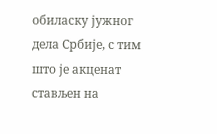обиласку јужног дела Србије, с тим што је акценат стављен на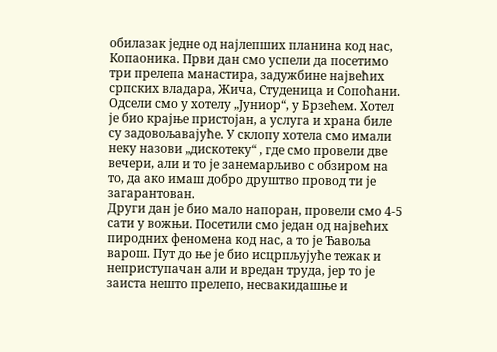обилазак једне од најлепших планина код нас, Копаоника. Први дан смо успели да посетимо три прелепа манастира, задужбине највећих српских владара, Жича, Студеница и Сопоћани.
Одсели смо у хотелу „Јуниор“, у Брзећем. Хотел је био крајње пристојан, а услуга и храна биле су задовољавајуће. У склопу хотела смо имали неку назови „дискотеку“ , где смо провели две вечери, али и то је занемарљиво с обзиром на то, да ако имаш добро друштво провод ти је загарантован.
Други дан је био мало напоран, провели смо 4-5 сати у вожњи. Посетили смо један од највећих пиродних феномена код нас, а то је Ђавоља варош. Пут до ње је био исцрпљујуће тежак и неприступачан али и вредан труда, јер то је заиста нешто прелепо, несвакидашње и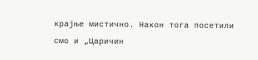крајње мистично. Након тога посетили смо и „Царичин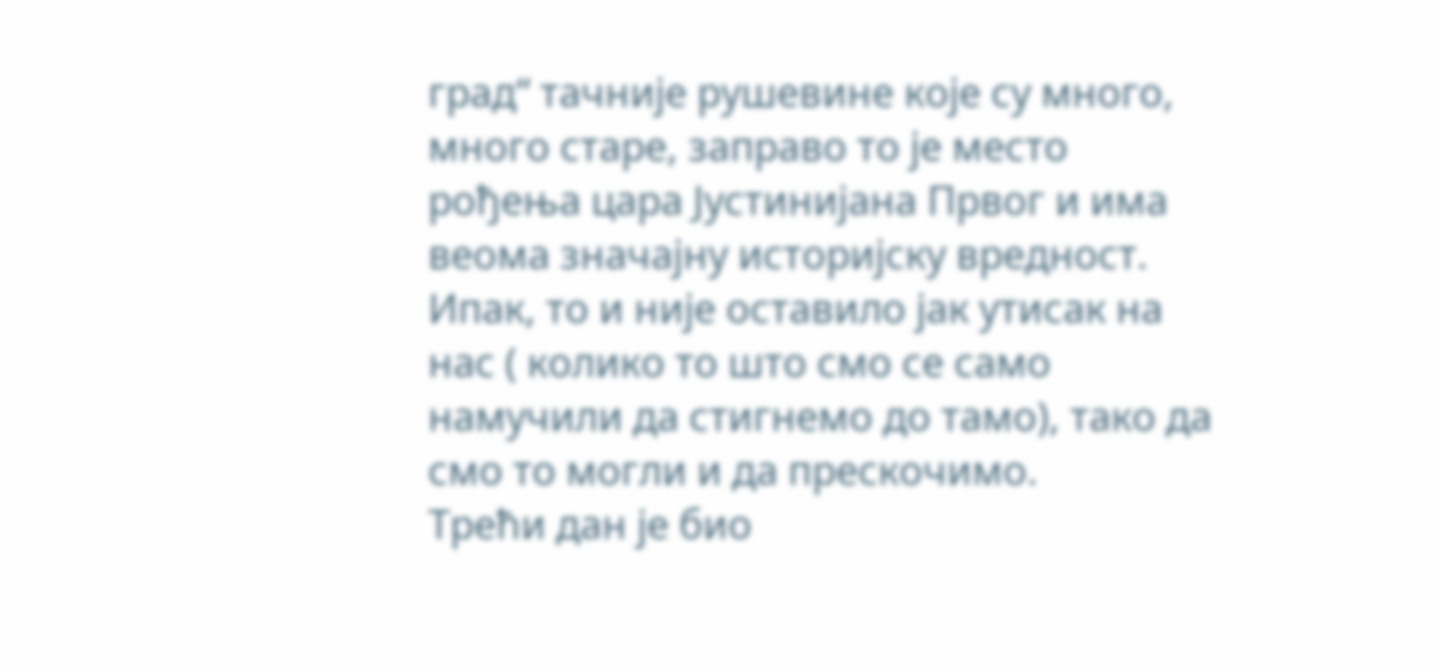град“ тачније рушевине које су много, много старе, заправо то је место рођења цара Јустинијана Првог и има веома значајну историјску вредност. Ипак, то и није оставило јак утисак на нас ( колико то што смо се само намучили да стигнемо до тамо), тако да смо то могли и да прескочимо.
Трећи дан је био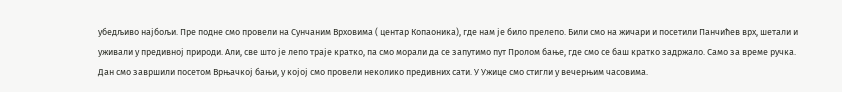убедљиво најбољи. Пре подне смо провели на Сунчаним Врховима ( центар Копаоника), где нам је било прелепо. Били смо на жичари и посетили Панчићев врх, шетали и уживали у предивној природи. Али, све што је лепо траје кратко, па смо морали да се запутимо пут Пролом бање, где смо се баш кратко задржало. Само за време ручка. Дан смо завршили посетом Врњачкој бањи, у којој смо провели неколико предивних сати. У Ужице смо стигли у вечерњим часовима.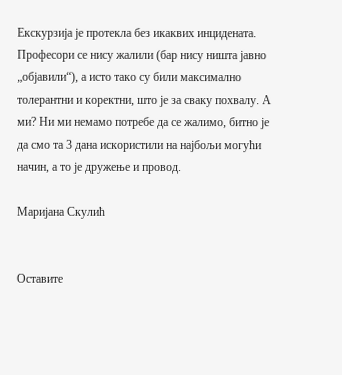Екскурзија је протекла без икаквих инцидената. Професори се нису жалили (бар нису ништа јавно „објавили“), а исто тако су били максимално толерантни и коректни, што је за сваку похвалу. А ми? Ни ми немамо потребе да се жалимо, битно је да смо та 3 дана искористили на најбољи могући начин, а то је дружење и провод.

Маријана Скулић


Оставите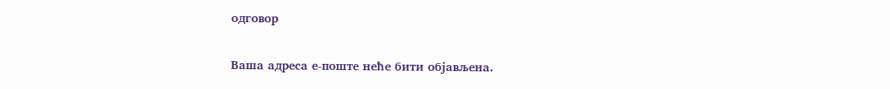одговор

Ваша адреса е-поште неће бити објављена.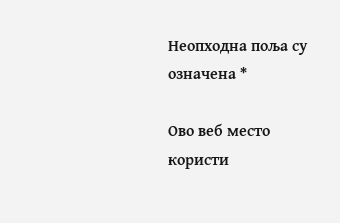Неопходна поља су означена *

Ово веб место користи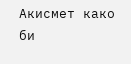Акисмет како би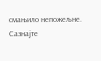смањило непожељне. Сазнајте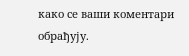како се ваши коментари обрађују.